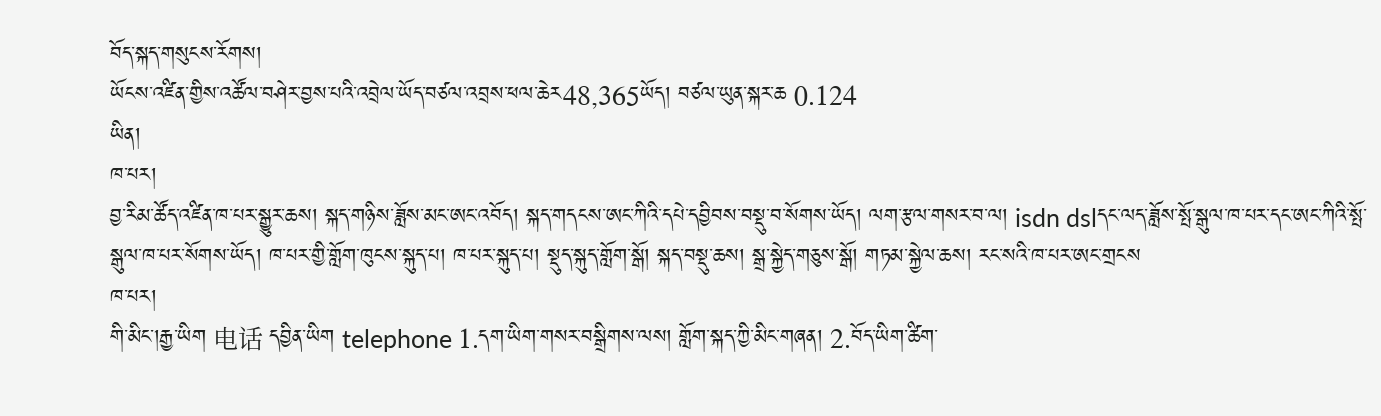བོད་སྐད་གསུངས་རོགས།
ཡོངས་འཛིན་གྱིས་འཚོལ་བཤེར་བྱས་པའི་འབྲེལ་ཡོད་བཙལ་འབྲས་ཕལ་ཆེར48,365ཡོད། བཙལ་ཡུན་སྐར་ཆ 0.124
ཡིན།
ཁ་པར།
བྱ་རིམ་ཚོད་འཛིན་ཁ་པར་སྒྱུར་ཆས། སྐད་གཉིས་ཟློས་མང་ཨང་འབོད། སྐད་གདངས་ཨང་ཀིའི་དཔེ་དབྱིབས་བསྡུ་བ་སོགས་ཡོད། ལག་རྩལ་གསར་བ་ལ། isdn dslདང་ལད་ཟློས་སྤོ་སྒུལ་ཁ་པར་དང་ཨང་ཀིའི་སྤོ་སྒུལ་ཁ་པར་སོགས་ཡོད། ཁ་པར་གྱི་གློག་ཁུངས་སྐུད་པ། ཁ་པར་སྐུད་པ། སྡུད་སྐུད་གློག་སྒོ། སྐད་བསྡུ་ཆས། སྒྲ་སྐྱེད་གཅུས་སྒོ། གཏམ་སྐྱེལ་ཆས། རང་སའི་ཁ་པར་ཨང་གྲངས
ཁ་པར།
གི་མིང་།རྒྱ་ཡིག 电话 དབྱིན་ཡིག telephone 1.དག་ཡིག་གསར་བསྒྲིགས་ལས། གློག་སྐད་ཀྱི་མིང་གཞན། 2.བོད་ཡིག་ཚིག་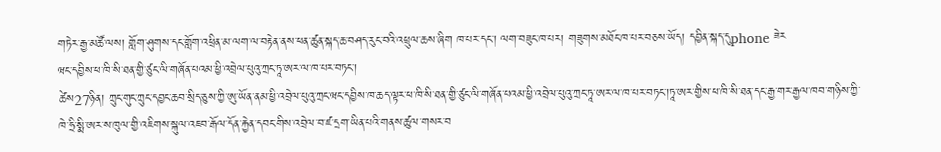གཏེར་རྒྱ་མཚོ་ལས། གློག་ཤུགས་དང་གློག་འཕྲིན་མ་ལག་ལ་བརྟེན་ནས་ཕན་ཚུན་སྐད་ཆ་བཤད་རུང་བའི་འཕྲུལ་ཆས་ཞིག ཁ་པར་དང་། ལག་བཟུང་ཁ་པར། གཟུགས་མཐོང་ཁ་པར་བཅས་ཡོད། དབྱིན་སྐད་དུphone ཟེར
ཝང་དབྱིས་ཕ་ཁི་སི་ཐན་གྱི་ཙུང་ལི་གཞོན་པའམ་ཕྱི་འབྲེལ་པུའུ་ཀྲང་ཏཱ་ཨར་ལ་ཁ་པར་བཏང་།
ཚེས27ཉིན། ཀྲུང་གུང་ཀྲུང་དབྱང་ཆབ་སྲིད་ཅུས་ཀྱི་ཨུ་ཡོན་ནམ་ཕྱི་འབྲེལ་པུའུ་ཀྲང་ཝང་དབྱིས་ཁ་ཆད་ལྟར་ཕ་ཁི་སི་ཐན་གྱི་ཙུང་ལི་གཞོན་པའམ་ཕྱི་འབྲེལ་པུའུ་ཀྲང་ཏཱ་ཨར་ལ་ཁ་པར་བཏང་།ཏཱ་ཨར་གྱིས་ཕ་ཁི་སི་ཐན་དང་རྒྱ་གར་རྒྱལ་ཁབ་གཉིས་ཀྱི་ཁེ་ཧྲི་སྨི་ཨར་ས་ཁུལ་གྱི་འཇིགས་སྐུལ་འཇབ་རྒོལ་དོན་རྐྱེན་དབང་གིས་འབྲེལ་བ་ཛ་དྲག་ཡིན་པའི་གནས་ཚུལ་གསར་བ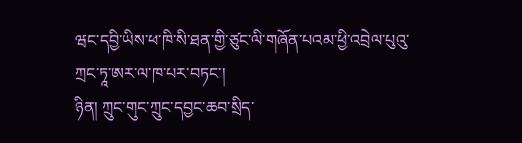ཝང་དབྱི་ཡིས་ཕ་ཁི་སི་ཐན་གྱི་ཙུང་ལི་གཞོན་པའམ་ཕྱི་འབྲེལ་པུའུ་ཀྲང་ཏཱ་ཨར་ལ་ཁ་པར་བཏང་།
ཉིན། ཀྲུང་གུང་ཀྲུང་དབྱང་ཆབ་སྲིད་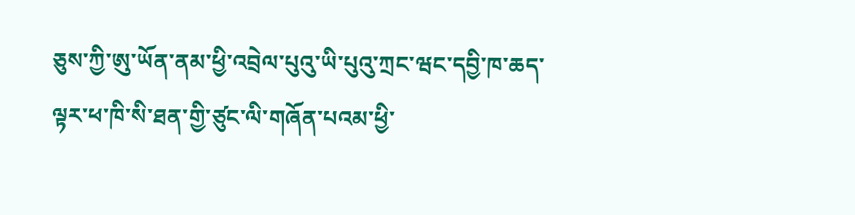ཅུས་ཀྱི་ཨུ་ཡོན་ནམ་ཕྱི་འབྲེལ་པུའུ་ཡི་པུའུ་ཀྲང་ཝང་དབྱི་ཁ་ཆད་ལྟར་ཕ་ཁི་སི་ཐན་གྱི་ཙུང་ལི་གཞོན་པའམ་ཕྱི་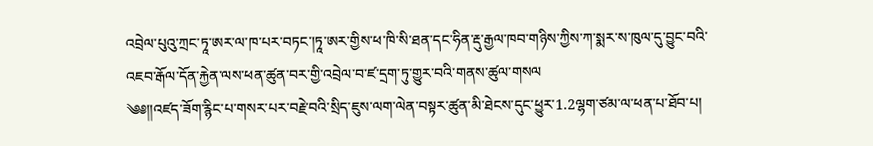འབྲེལ་པུའུ་ཀྲང་ཏཱ་ཨར་ལ་ཁ་པར་བཏང་།ཏཱ་ཨར་གྱིས་ཕ་ཁི་སི་ཐན་དང་ཧིན་རྡུ་རྒྱལ་ཁབ་གཉིས་ཀྱིས་ཀ་སྨར་ས་ཁུལ་དུ་བྱུང་བའི་འཇབ་རྒོལ་དོན་རྐྱེན་ལས་ཕན་ཚུན་བར་གྱི་འབྲེལ་བ་ཛ་དྲག་ཏུ་གྱུར་བའི་གནས་ཚུལ་གསལ
༄༅།།འཛད་ཟོག་རྙིང་པ་གསར་པར་བརྗེ་བའི་སྲིད་ཇུས་ལག་ལེན་བསྟར་ཚུན་མི་ཐེངས་དུང་ཕྱུར་1.2ལྷག་ཙམ་ལ་ཕན་པ་ཐོབ་པ།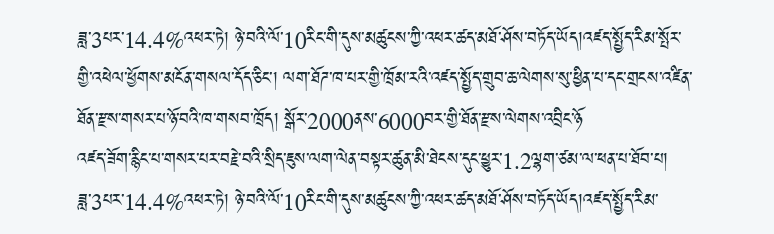ཟླ་3པར་14.4%འཕར་ཏེ། ཉེ་བའི་ལོ་10རིང་གི་དུས་མཚུངས་ཀྱི་འཕར་ཚད་མཐོ་ཤོས་བཏོད་ཡོད།འཛད་སྤྱོད་རིམ་སྤོར་གྱི་འཕེལ་ཕྱོགས་མངོན་གསལ་དོད་ཅིང་། ལག་ཐོཌ་ཁ་པར་གྱི་ཁྲོམ་རའི་འཛད་སྤྱོད་གྲུབ་ཆ་ལེགས་སུ་ཕྱིན་པ་དང་གྲངས་འཛིན་ཐོན་རྫས་གསར་པ་ཉོ་བའི་ཁ་གསབ་ཁྲོད། སྒོར་2000ནས་6000བར་གྱི་ཐོན་རྫས་ལེགས་འབྲིང་ཉོ
འཛད་ཟོག་རྙིང་པ་གསར་པར་བརྗེ་བའི་སྲིད་ཇུས་ལག་ལེན་བསྟར་ཚུན་མི་ཐེངས་དུང་ཕྱུར་1.2ལྷག་ཙམ་ལ་ཕན་པ་ཐོབ་པ།
ཟླ་3པར་14.4%འཕར་ཏེ། ཉེ་བའི་ལོ་10རིང་གི་དུས་མཚུངས་ཀྱི་འཕར་ཚད་མཐོ་ཤོས་བཏོད་ཡོད།འཛད་སྤྱོད་རིམ་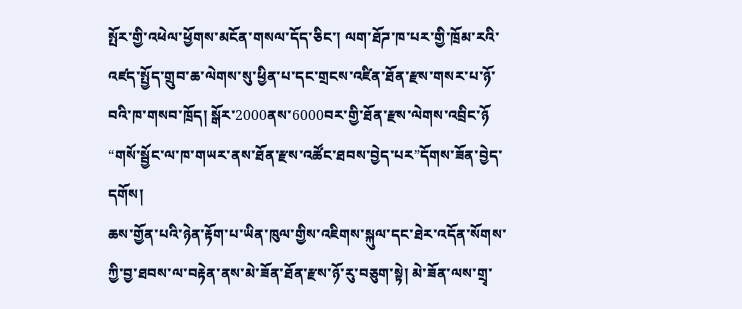སྤོར་གྱི་འཕེལ་ཕྱོགས་མངོན་གསལ་དོད་ཅིང་། ལག་ཐོཌ་ཁ་པར་གྱི་ཁྲོམ་རའི་འཛད་སྤྱོད་གྲུབ་ཆ་ལེགས་སུ་ཕྱིན་པ་དང་གྲངས་འཛིན་ཐོན་རྫས་གསར་པ་ཉོ་བའི་ཁ་གསབ་ཁྲོད། སྒོར་2000ནས་6000བར་གྱི་ཐོན་རྫས་ལེགས་འབྲིང་ཉོ
“གསོ་སྦྱོང་ལ་ཁ་གཡར་ནས་ཐོན་རྫས་འཚོང་ཐབས་བྱེད་པར”དོགས་ཟོན་བྱེད་དགོས།
ཆས་གྱོན་པའི་ཉེན་རྟོག་པ་ཡིན་ཁུལ་གྱིས་འཇིགས་སྐུལ་དང་ཐེར་འདོན་སོགས་ཀྱི་བྱ་ཐབས་ལ་བརྟེན་ནས་མེ་ཟོན་ཐོན་རྫས་ཉོ་རུ་བཅུག་སྟེ། མེ་ཟོན་ལས་གྲྭ་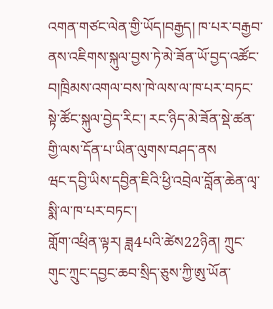འགན་གཙང་ལེན་གྱི་ཡོད།བརྒྱད། ཁ་པར་བརྒྱབ་ནས་འཇིགས་སྐུལ་བྱས་ཏེ་མེ་ཟོན་ཡོ་བྱད་འཚོང་བ།ཁྲིམས་འགལ་བས་ཁེ་ལས་ལ་ཁ་པར་བཏང་སྟེ་ཚོང་སྐུལ་བྱེད་རིང་། རང་ཉིད་མེ་ཟོན་སྡེ་ཚན་གྱི་ལས་དོན་པ་ཡིན་ལུགས་བཤད་ནས
ཝང་དབྱི་ཡིས་དབྱིན་ཇིའི་ཕྱི་འབྲེལ་བློན་ཆེན་ལྭ་སྨི་ལ་ཁ་པར་བཏང་།
གློག་འཕྲིན་ལྟར། ཟླ4པའི་ཚེས22ཉིན། ཀྲུང་གུང་ཀྲུང་དབྱང་ཆབ་སྲིད་ཅུས་ཀྱི་ཨུ་ཡོན་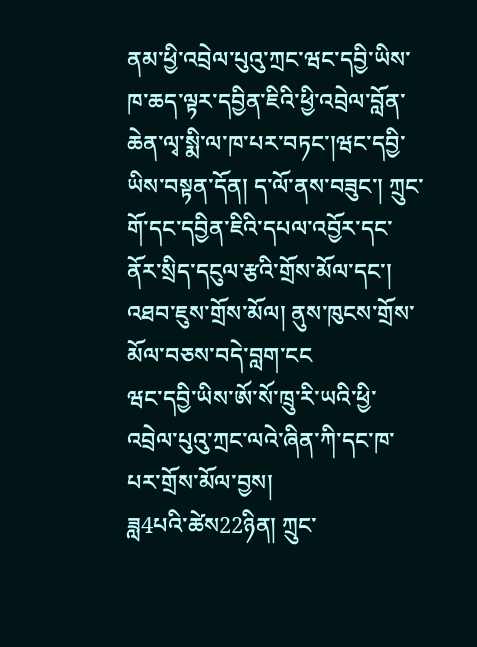ནམ་ཕྱི་འབྲེལ་པུའུ་ཀྲང་ཝང་དབྱི་ཡིས་ཁ་ཆད་ལྟར་དབྱིན་ཇིའི་ཕྱི་འབྲེལ་བློན་ཆེན་ལྭ་སྨི་ལ་ཁ་པར་བཏང་།ཝང་དབྱི་ཡིས་བསྟན་དོན། ད་ལོ་ནས་བཟུང་། ཀྲུང་གོ་དང་དབྱིན་ཇིའི་དཔལ་འབྱོར་དང་ནོར་སྲིད་དངུལ་རྩའི་གྲོས་མོལ་དང་། འཐབ་ཇུས་གྲོས་མོལ། ནུས་ཁུངས་གྲོས་མོལ་བཅས་བདེ་བླག་ངང
ཝང་དབྱི་ཡིས་ཨོ་སོ་ཁྲུ་རི་ཡའི་ཕྱི་འབྲེལ་པུའུ་ཀྲང་ལའེ་ཞིན་ཀི་དང་ཁ་པར་གྲོས་མོལ་བྱས།
ཟླ4པའི་ཚེས22ཉིན། ཀྲུང་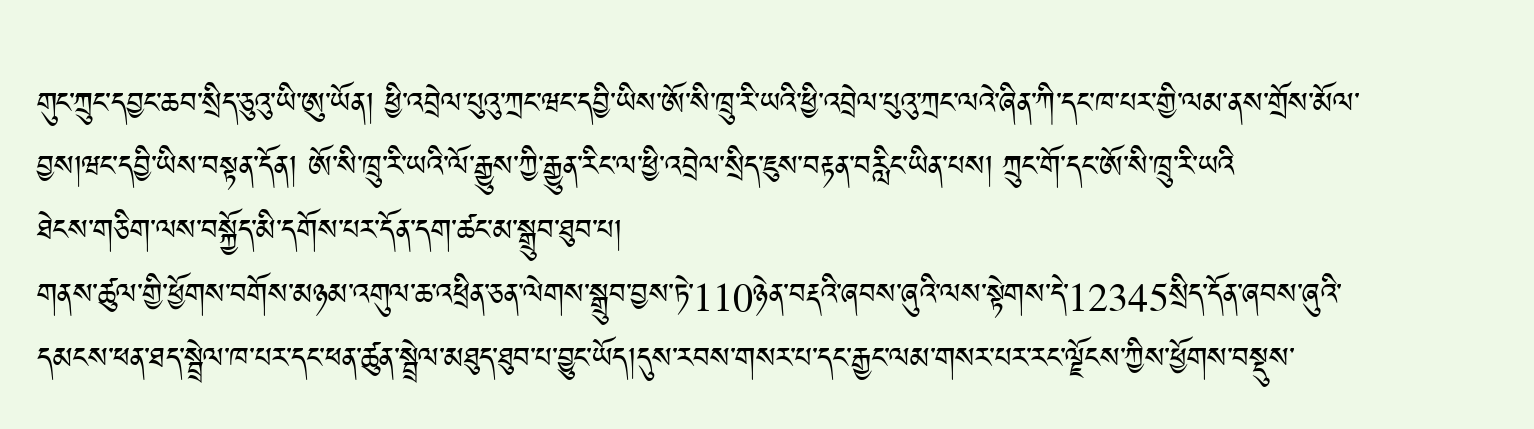གུང་ཀྲུང་དབྱང་ཆབ་སྲིད་ཅུའུ་ཡི་ཨུ་ཡོན། ཕྱི་འབྲེལ་པུའུ་ཀྲང་ཝང་དབྱི་ཡིས་ཨོ་སི་ཁྲུ་རི་ཡའི་ཕྱི་འབྲེལ་པུའུ་ཀྲང་ལའེ་ཞིན་ཀི་དང་ཁ་པར་གྱི་ལམ་ནས་གྲོས་མོལ་བྱས།ཝང་དབྱི་ཡིས་བསྟན་དོན། ཨོ་སི་ཁྲུ་རི་ཡའི་ལོ་རྒྱུས་ཀྱི་རྒྱུན་རིང་ལ་ཕྱི་འབྲེལ་སྲིད་ཇུས་བརྟན་བརླིང་ཡིན་པས། ཀྲུང་གོ་དང་ཨོ་སི་ཁྲུ་རི་ཡའི
ཐེངས་གཅིག་ལས་བསྐྱོད་མི་དགོས་པར་དོན་དག་ཚང་མ་སྒྲུབ་ཐུབ་པ།
གནས་ཚུལ་གྱི་ཕྱོགས་བགོས་མཉམ་འགུལ་ཆ་འཕྲིན་ཅན་ལེགས་སྒྲུབ་བྱས་ཏེ་110ཉེན་བརྡའི་ཞབས་ཞུའི་ལས་སྟེགས་དེ་12345སྲིད་དོན་ཞབས་ཞུའི་དམངས་ཕན་ཐད་སྦྲེལ་ཁ་པར་དང་ཕན་ཚུན་སྦྲེལ་མཐུད་ཐུབ་པ་བྱུང་ཡོད།དུས་རབས་གསར་པ་དང་རྒྱང་ལམ་གསར་པར་རང་ལྗོངས་ཀྱིས་ཕྱོགས་བསྡུས་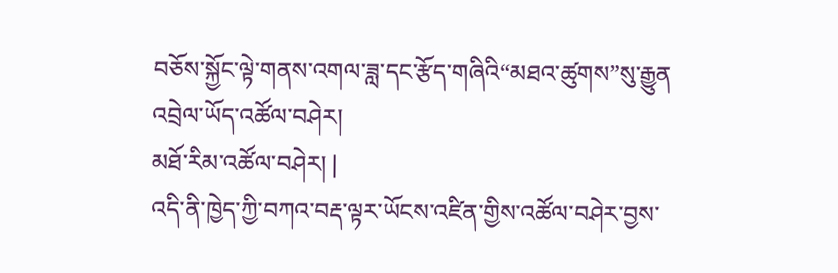བཅོས་སྐྱོང་ལྟེ་གནས་འགལ་ཟླ་དང་རྩོད་གཞིའི“མཐའ་ཚུགས”སུ་རྒྱུན
འབྲེལ་ཡོད་འཚོལ་བཤེར།
མཐོ་རིམ་འཚོལ་བཤེར། |
འདི་ནི་ཁྱེད་ཀྱི་བཀའ་བརྡ་ལྟར་ཡོངས་འཛིན་གྱིས་འཚོལ་བཤེར་བྱས་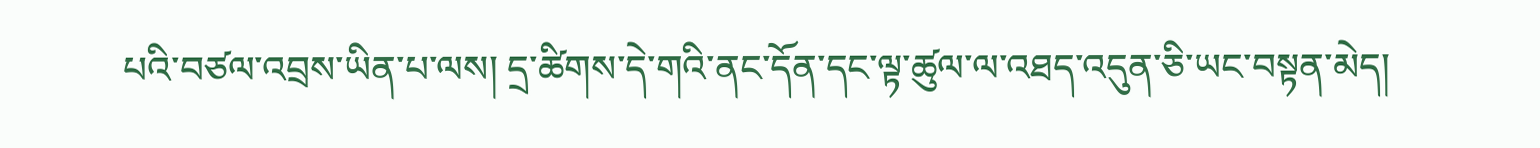པའི་བཙལ་འབྲས་ཡིན་པ་ལས། དྲ་ཚིགས་དེ་གའི་ནང་དོན་དང་ལྟ་ཚུལ་ལ་འཐད་འདུན་ཅི་ཡང་བསྟན་མེད།